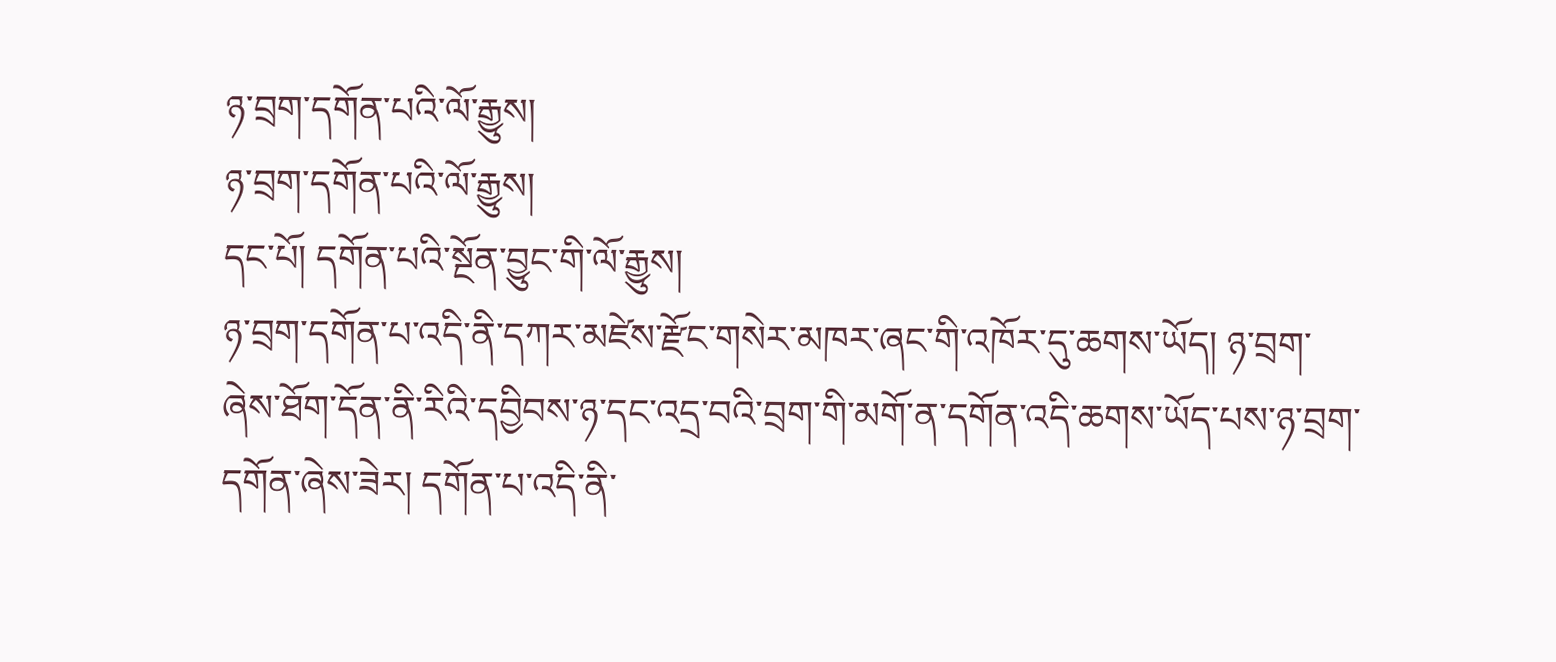ཉ་བྲག་དགོན་པའི་ལོ་རྒྱུས།
ཉ་བྲག་དགོན་པའི་ལོ་རྒྱུས།
དང་པོ། དགོན་པའི་སྔོན་བྱུང་གི་ལོ་རྒྱུས།
ཉ་བྲག་དགོན་པ་འདི་ནི་དཀར་མཛེས་རྫོང་གསེར་མཁར་ཞང་གི་འཁོར་དུ་ཆགས་ཡོད། ཉ་བྲག་ཞེས་ཐོག་དོན་ནི་རིའི་དབྱིབས་ཉ་དང་འདྲ་བའི་བྲག་གི་མགོ་ན་དགོན་འདི་ཆགས་ཡོད་པས་ཉ་བྲག་དགོན་ཞེས་ཟེར། དགོན་པ་འདི་ནི་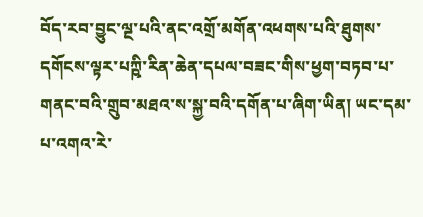བོད་རབ་བྱུང་ལྔ་པའི་ནང་འགྲོ་མགོན་འཕགས་པའི་ཐུགས་དགོངས་ལྟར་པཀྵི་རིན་ཆེན་དཔལ་བཟང་གིས་ཕྱག་བཏབ་པ་གནང་བའི་གྲུབ་མཐའ་ས་སྐྱ་བའི་དགོན་པ་ཞིག་ཡིན། ཡང་དམ་པ་འགའ་རེ་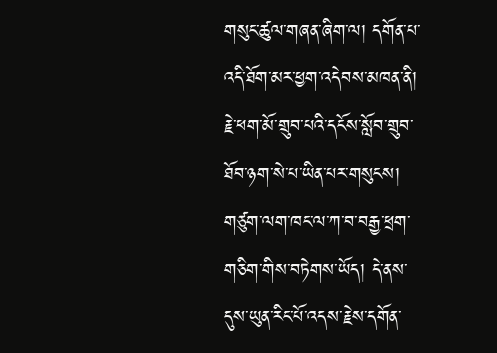གསུང་ཚུལ་གཞན་ཞིག་ལ། དགོན་པ་འདི་ཐོག་མར་ཕྱག་འདེབས་མཁན་ནི། རྗེ་ཕག་མོ་གྲུབ་པའི་དངོས་སློབ་གྲུབ་ཐོབ་ཉག་སེ་པ་ཡིན་པར་གསུངས། གཙུག་ལག་ཁང་ལ་ཀ་བ་བརྒྱ་ཕྲག་གཅིག་གིས་བཏེགས་ཡོད། དེ་ནས་དུས་ཡུན་རིང་པོ་འདས་རྗེས་དགོན་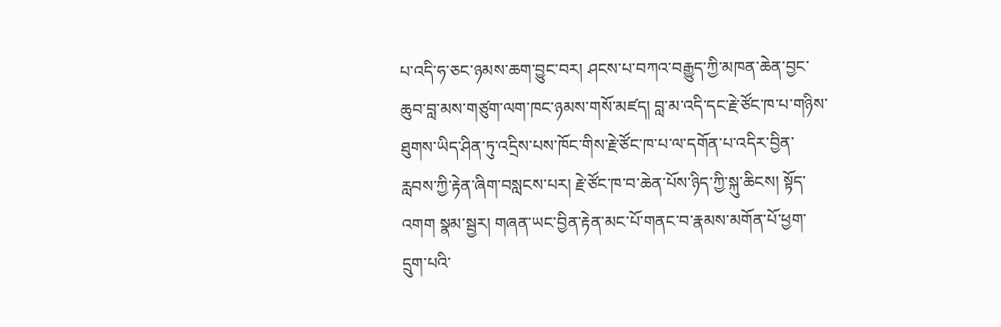པ་འདི་ཧ་ཅང་ཉམས་ཆག་བྱུང་བར། ཤངས་པ་བཀའ་བརྒྱུད་ཀྱི་མཁན་ཆེན་བྱང་ཆུབ་བླ་མས་གཙུག་ལག་ཁང་ཉམས་གསོ་མཛད། བླ་མ་འདི་དང་རྗེ་ཙོང་ཁ་པ་གཉིས་ཐུགས་ཡིད་ཤིན་ཏུ་འདྲིས་པས་ཁོང་གིས་རྗེ་ཙོང་ཁ་པ་ལ་དགོན་པ་འདིར་བྱིན་རླབས་ཀྱི་རྟེན་ཞིག་བསླངས་པར། རྗེ་ཙོང་ཁ་བ་ཆེན་པོས་ཉིད་ཀྱི་སྐུ་ཆིངས། སྟོད་འགག སྣམ་སྦྱར། གཞན་ཡང་བྱིན་རྟེན་མང་པོ་གནང་བ་རྣམས་མགོན་པོ་ཕྱག་དྲུག་པའི་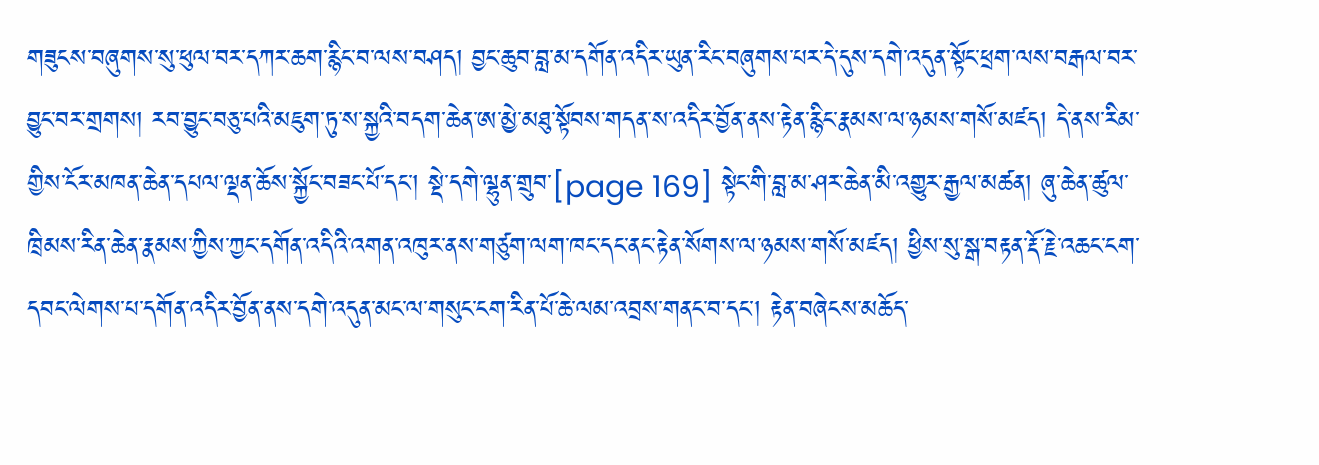གཟུངས་བཞུགས་སུ་ཕུལ་བར་དཀར་ཆག་རྙིང་བ་ལས་བཤད། བྱང་ཆུབ་བླ་མ་དགོན་འདིར་ཡུན་རིང་བཞུགས་པར་དེ་དུས་དགེ་འདུན་སྟོང་ཕྲག་ལས་བརྒལ་བར་བྱུང་བར་གྲགས། རབ་བྱུང་བཅུ་པའི་མཇུག་ཏུ་ས་སྐྱའི་བདག་ཆེན་ཨ་མྱེ་མཐུ་སྟོབས་གདན་ས་འདིར་བྱོན་ནས་རྟེན་རྙིང་རྣམས་ལ་ཉམས་གསོ་མཛད། དེ་ནས་རིམ་གྱིས་ངོར་མཁན་ཆེན་དཔལ་ལྡན་ཆོས་སྐྱོང་བཟང་པོ་དང་། སྡེ་དགེ་ལྷུན་གྲུབ་[page 169] སྟེང་གི་བླ་མ་ཤར་ཆེན་མི་འགྱུར་རྒྱལ་མཚན། ཞུ་ཆེན་ཚུལ་ཁྲིམས་རིན་ཆེན་རྣམས་ཀྱིས་ཀྱང་དགོན་འདིའི་འགན་འཁུར་ནས་གཙུག་ལག་ཁང་དང་ནང་རྟེན་སོགས་ལ་ཉམས་གསོ་མཛད། ཕྱིས་སུ་སྒ་བརྟན་རྡོ་རྗེ་འཆང་ངག་དབང་ལེགས་པ་དགོན་འདིར་བྱོན་ནས་དགེ་འདུན་མང་ལ་གསུང་ངག་རིན་པོ་ཆེ་ལམ་འབྲས་གནང་བ་དང་། རྟེན་བཞེངས་མཆོད་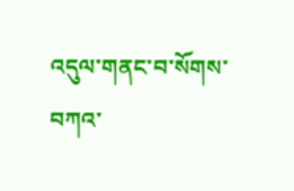འདུལ་གནང་བ་སོགས་བཀའ་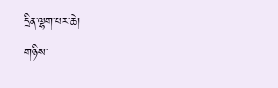དྲིན་ལྷག་པར་ཆེ།
གཉིས་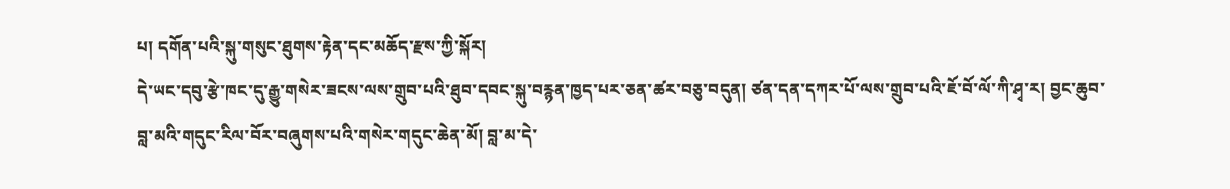པ། དགོན་པའི་སྐུ་གསུང་ཐུགས་རྟེན་དང་མཆོད་རྫས་ཀྱི་སྐོར།
དེ་ཡང་དབུ་རྩེ་ཁང་དུ་རྒྱུ་གསེར་ཟངས་ལས་གྲུབ་པའི་ཐུབ་དབང་སྐུ་བརྙན་ཁྱད་པར་ཅན་ཚར་བཅུ་བདུན། ཙན་དན་དཀར་པོ་ལས་གྲུབ་པའི་ཇོ་བོ་ལོ་ཀི་ཤྭ་ར། བྱང་ཆུབ་བླ་མའི་གདུང་རིལ་བོར་བཞུགས་པའི་གསེར་གདུང་ཆེན་མོ། བླ་མ་དེ་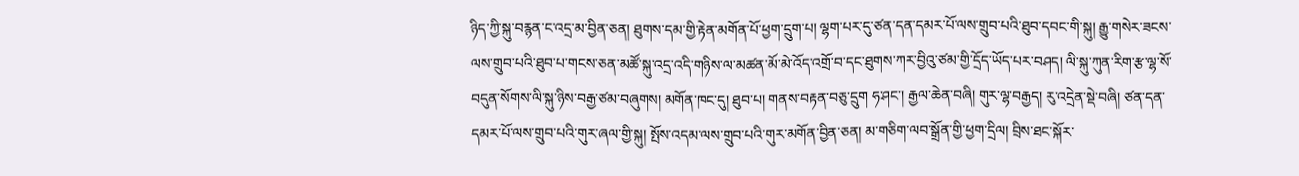ཉིད་ཀྱི་སྐུ་བརྙན་ང་འདྲ་མ་བྱིན་ཅན། ཐུགས་དམ་གྱི་རྟེན་མགོན་པོ་ཕྱག་དྲུག་པ། ལྷག་པར་དུ་ཙན་དན་དམར་པོ་ལས་གྲུབ་པའི་ཐུབ་དབང་གི་སྐུ། རྒྱུ་གསེར་ཟངས་ལས་གྲུབ་པའི་ཐུབ་པ་གངས་ཅན་མཚོ་སྐུ་འདྲ་འདི་གཉིས་ལ་མཚན་མོ་མེ་འོད་འགྲོ་བ་དང་ཐུགས་ཀར་བྱིའུ་ཙམ་གྱི་དྲོད་ཡོད་པར་བཤད། ལི་སྐུ་ཀུན་རིག་རྩ་ལྷ་སོ་བདུན་སོགས་ལི་སྐུ་ཉིས་བརྒྱ་ཙམ་བཞུགས། མགོན་ཁང་དུ། ཐུབ་པ། གནས་བརྟན་བཅུ་དྲུག ཧ་ཤང་། རྒྱལ་ཆེན་བཞི། གུར་ལྷ་བརྒྱད། རུ་འདྲེན་སྡེ་བཞི། ཙན་དན་དམར་པོ་ལས་གྲུབ་པའི་གུར་ཞལ་གྱི་སྐུ། སྤོས་འདམ་ལས་གྲུབ་པའི་གུར་མགོན་བྱིན་ཅན། མ་གཅིག་ལབ་སྒྲོན་གྱི་ཕྱག་དྲིལ། བྲིས་ཐང་སྐོར་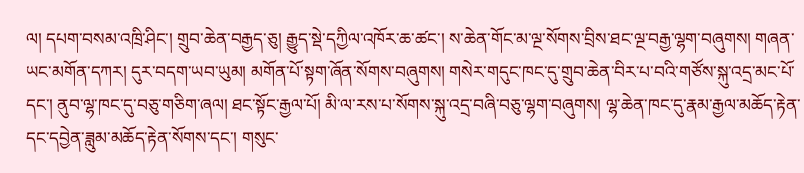ལ། དཔག་བསམ་འཁྲི་ཤིང་། གྲུབ་ཆེན་བརྒྱད་ཅུ། རྒྱུད་སྡེ་དཀྱིལ་འཁོར་ཆ་ཚང་། ས་ཆེན་གོང་མ་ལྔ་སོགས་བྲིས་ཐང་ལྔ་བརྒྱ་ལྷག་བཞུགས། གཞན་ཡང་མགོན་དཀར། དུར་བདག་ཡབ་ཡུམ། མགོན་པོ་སྟག་ཞོན་སོགས་བཞུགས། གསེར་གདུང་ཁང་དུ་གྲུབ་ཆེན་བིར་པ་བའི་གཙོས་སྐུ་འདྲ་མང་པོ་དང་། ནུབ་ལྷ་ཁང་དུ་བཅུ་གཅིག་ཞལ། ཐང་སྟོང་རྒྱལ་པོ། མི་ལ་རས་པ་སོགས་སྐུ་འདྲ་བཞི་བཅུ་ལྷག་བཞུགས། ལྷ་ཆེན་ཁང་དུ་རྣམ་རྒྱལ་མཆོད་རྟེན་དང་དབྱེན་ཟླུམ་མཆོད་རྟེན་སོགས་དང་། གསུང་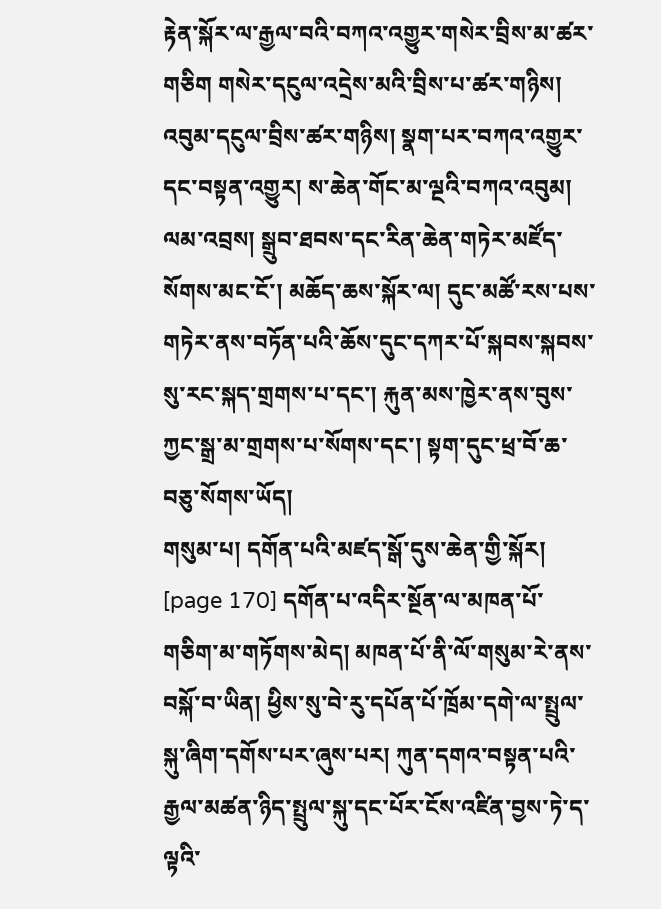རྟེན་སྐོར་ལ་རྒྱལ་བའི་བཀའ་འགྱུར་གསེར་བྲིས་མ་ཚར་གཅིག གསེར་དངུལ་འདྲེས་མའི་བྲིས་པ་ཚར་གཉིས། འབུམ་དངུལ་བྲིས་ཚར་གཉིས། སྣག་པར་བཀའ་འགྱུར་དང་བསྟན་འགྱུར། ས་ཆེན་གོང་མ་ལྔའི་བཀའ་འབུམ། ལམ་འབྲས། སྒྲུབ་ཐབས་དང་རིན་ཆེན་གཏེར་མཛོད་སོགས་མང་ངོ་། མཆོད་ཆས་སྐོར་ལ། དུང་མཚོ་རས་པས་གཏེར་ནས་བཏོན་པའི་ཆོས་དུང་དཀར་པོ་སྐབས་སྐབས་སུ་རང་སྐད་གྲགས་པ་དང་། རྐུན་མས་ཁྱེར་ནས་བུས་ཀྱང་སྒྲ་མ་གྲགས་པ་སོགས་དང་། སྟག་དུང་ཕྲ་བོ་ཆ་བཅུ་སོགས་ཡོད།
གསུམ་པ། དགོན་པའི་མཛད་སྒོ་དུས་ཆེན་གྱི་སྐོར།
[page 170] དགོན་པ་འདིར་སྔོན་ལ་མཁན་པོ་གཅིག་མ་གཏོགས་མེད། མཁན་པོ་ནི་ལོ་གསུམ་རེ་ནས་བསྐོ་བ་ཡིན། ཕྱིས་སུ་བེ་རུ་དཔོན་པོ་ཁྲོམ་དགེ་ལ་སྤྲུལ་སྐུ་ཞིག་དགོས་པར་ཞུས་པར། ཀུན་དགའ་བསྟན་པའི་རྒྱལ་མཚན་ཉིད་སྤྲུལ་སྐུ་དང་པོར་ངོས་འཛིན་བྱས་ཏེ་ད་ལྟའི་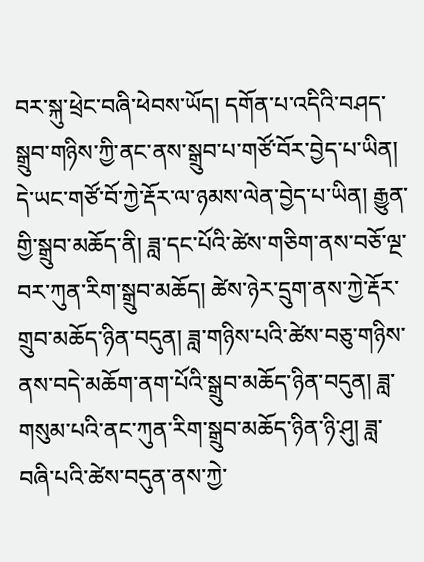བར་སྐུ་ཕྲེང་བཞི་ཕེབས་ཡོད། དགོན་པ་འདིའི་བཤད་སྒྲུབ་གཉིས་ཀྱི་ནང་ནས་སྒྲུབ་པ་གཙོ་བོར་བྱེད་པ་ཡིན། དེ་ཡང་གཙོ་བོ་ཀྱེ་རྡོར་ལ་ཉམས་ལེན་བྱེད་པ་ཡིན། རྒྱུན་གྱི་སྒྲུབ་མཆོད་ནི། ཟླ་དང་པོའི་ཚེས་གཅིག་ནས་བཅོ་ལྔ་བར་ཀུན་རིག་སྒྲུབ་མཆོད། ཚེས་ཉེར་དྲུག་ནས་ཀྱེ་རྡོར་གྲུབ་མཆོད་ཉིན་བདུན། ཟླ་གཉིས་པའི་ཚེས་བཅུ་གཉིས་ནས་བདེ་མཆོག་ནག་པོའི་སྒྲུབ་མཆོད་ཉིན་བདུན། ཟླ་གསུམ་པའི་ནང་ཀུན་རིག་སྒྲུབ་མཆོད་ཉིན་ཉི་ཤུ། ཟླ་བཞི་པའི་ཚེས་བདུན་ནས་ཀྱེ་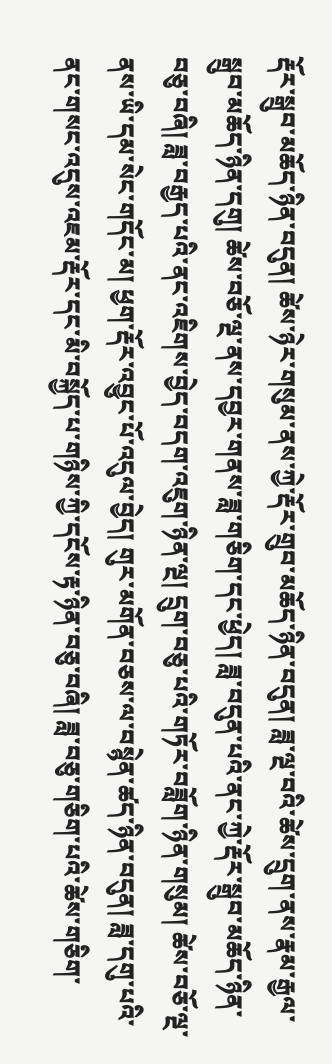རྡོར་སྒྲུབ་མཆོད་ཉིན་བདུན། ཚེས་ཉེར་གསུམ་ནས་ཀྱེ་རྡོར་གྲུབ་མཆོད་ཉིན་བདུན། ཟླ་ལྔ་བའི་ཚེས་དྲུག་ནས་རྣམ་རྒྱལ་སྒྲུབ་མཆོད་ཉིན་དགུ། ཚེས་བཅོ་ལྔ་ནས་དབྱར་གནས་ཟླ་གཅིག་དང་ཕྱེད། ཟླ་བདུན་པའི་ནང་ཀྱེ་རྡོར་སྒྲུབ་མཆོད་ཉིན་བཅུ་བཞི། ཟླ་བརྒྱད་པའི་ནང་འཇིགས་བྱེད་བདག་འཇུག་ཉིན་ལྔ། དྲུག་བཅུ་པའི་གཏོར་བཟློག་ཉིན་གསུམ། ཚེས་བཅོ་ལྔ་ནས་ཡི་དམ་སེང་གདོང་མ། ཕྱག་རྡོར་འབྱུང་པོ་འདུལ་བྱེད། གུར་མགོན་བཅས་ལ་བསྙེན་ཚད་ཉིན་བདུན། ཟླ་དགུ་པའི་ནང་གསང་འདུས་འཇམ་རྡོར་དང་མི་བསྐྱོད་པ་གཉིས་ཀྱི་དངོས་རྟ་ཉིན་བཅུ་བཞི། ཟླ་བཅུ་གཅིག་པའི་ཚེས་གཅིག་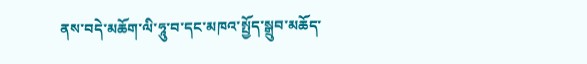ནས་བདེ་མཆོག་ལི་ཧཱུ་བ་དང་མཁའ་སྤྱོད་སྒྲུབ་མཆོད་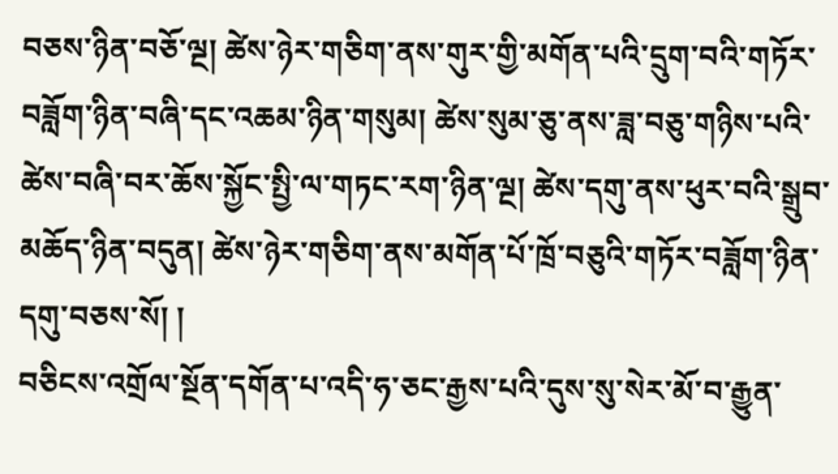བཅས་ཉིན་བཅོ་ལྔ། ཚེས་ཉེར་གཅིག་ནས་གུར་གྱི་མགོན་པའི་དྲུག་བའི་གཏོར་བཟློག་ཉིན་བཞི་དང་འཆམ་ཉིན་གསུམ། ཚེས་སུམ་ཅུ་ནས་ཟླ་བཅུ་གཉིས་པའི་ཚེས་བཞི་བར་ཆོས་སྐྱོང་སྤྱི་ལ་གཏང་རག་ཉིན་ལྔ། ཚེས་དགུ་ནས་ཕུར་བའི་སྒྲུབ་མཆོད་ཉིན་བདུན། ཚེས་ཉེར་གཅིག་ནས་མགོན་པོ་ཁྲོ་བཅུའི་གཏོར་བཟློག་ཉིན་དགུ་བཅས་སོ། །
བཅིངས་འགྲོལ་སྔོན་དགོན་པ་འདི་ཧ་ཅང་རྒྱས་པའི་དུས་སུ་སེར་མོ་བ་རྒྱུན་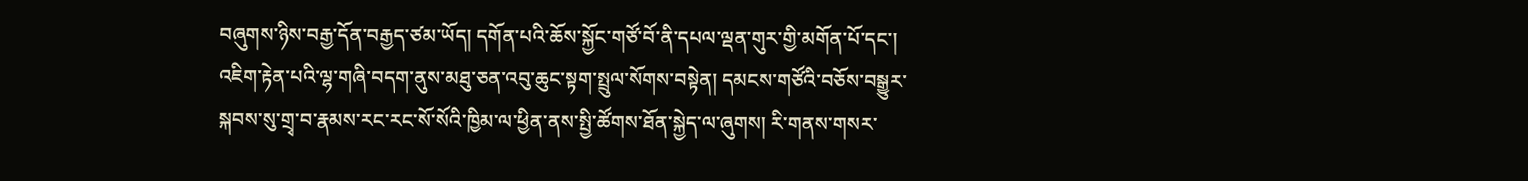བཞུགས་ཉིས་བརྒྱ་དོན་བརྒྱད་ཙམ་ཡོད། དགོན་པའི་ཆོས་སྐྱོང་གཙོ་བོ་ནི་དཔལ་ལྡན་གུར་གྱི་མགོན་པོ་དང་། འཇིག་རྟེན་པའི་ལྷ་གཞི་བདག་ནུས་མཐུ་ཅན་འབུ་ཆུང་སྟག་སྤྲུལ་སོགས་བསྟེན། དམངས་གཙོའི་བཅོས་བསྒྱུར་སྐབས་སུ་གྲྭ་བ་རྣམས་རང་རང་སོ་སོའི་ཁྱིམ་ལ་ཕྱིན་ནས་སྤྱི་ཚོགས་ཐོན་སྐྱེད་ལ་ཞུགས། རི་གནས་གསར་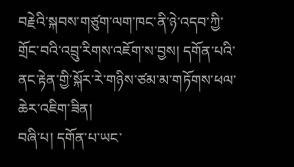བརྗེའི་སྐབས་གཙུག་ལག་ཁང་ནི་ཉེ་འདབ་ཀྱི་གྲོང་བའི་འབྲུ་རིགས་འཇོག་ས་བྱས། དགོན་པའི་ནང་རྟེན་གྱི་སྐོར་རེ་གཉིས་ཙམ་མ་གཏོགས་ཕལ་ཆེར་འཇིག་ཟིན།
བཞི་པ། དགོན་པ་ཡང་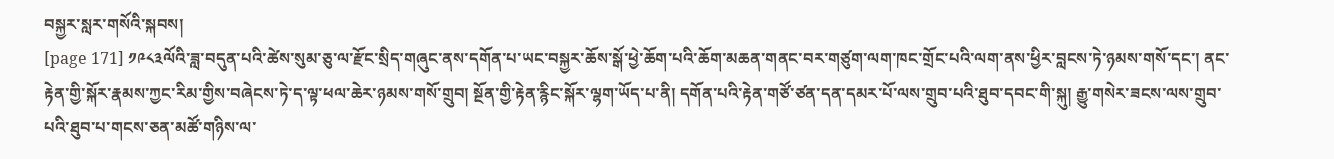བསྐྱར་སླར་གསོའི་སྐབས།
[page 171] ༡༩༨༣ལོའི་ཟླ་བདུན་པའི་ཚེས་སུམ་ཅུ་ལ་རྫོང་སྲིད་གཞུང་ནས་དགོན་པ་ཡང་བསྐྱར་ཆོས་སྒོ་ཕྱེ་ཆོག་པའི་ཆོག་མཆན་གནང་བར་གཙུག་ལག་ཁང་གྲོང་པའི་ལག་ནས་ཕྱིར་བླངས་ཏེ་ཉམས་གསོ་དང་། ནང་རྟེན་གྱི་སྐོར་རྣམས་ཀྱང་རིམ་གྱིས་བཞེངས་ཏེ་ད་ལྟ་ཕལ་ཆེར་ཉམས་གསོ་གྲུབ། སྔོན་གྱི་རྟེན་རྙིང་སྐོར་ལྷག་ཡོད་པ་ནི། དགོན་པའི་རྟེན་གཙོ་ཙན་དན་དམར་པོ་ལས་གྲུབ་པའི་ཐུབ་དབང་གི་སྐུ། རྒྱུ་གསེར་ཟངས་ལས་གྲུབ་པའི་ཐུབ་པ་གངས་ཅན་མཚོ་གཉིས་ལ་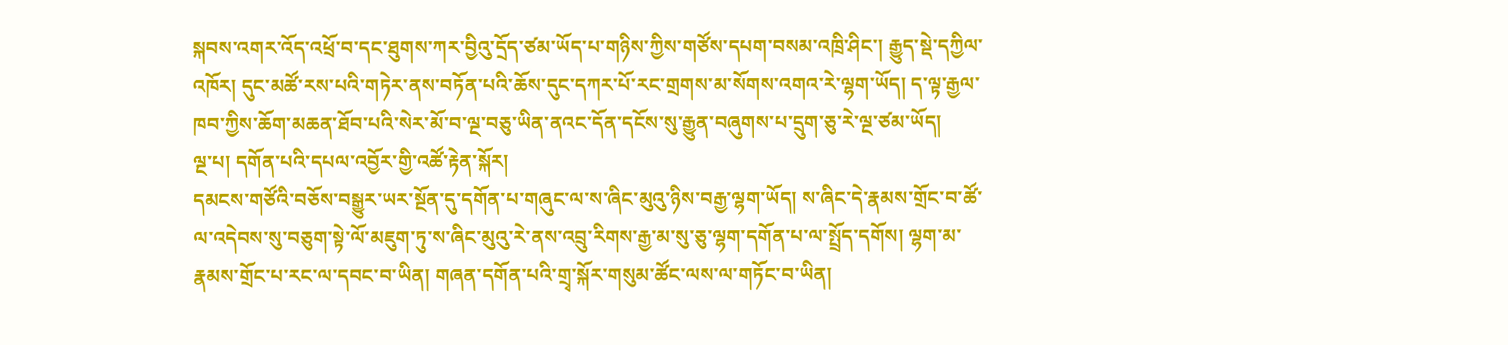སྐབས་འགར་འོད་འཕྲོ་བ་དང་ཐུགས་ཀར་བྱིའུ་དྲོད་ཙམ་ཡོད་པ་གཉིས་ཀྱིས་གཙོས་དཔག་བསམ་འཁྲི་ཤིང་། རྒྱུད་སྡེ་དཀྱིལ་འཁོར། དུང་མཚོ་རས་པའི་གཏེར་ནས་བཏོན་པའི་ཆོས་དུང་དཀར་པོ་རང་གྲགས་མ་སོགས་འགའ་རེ་ལྷག་ཡོད། ད་ལྟ་རྒྱལ་ཁབ་ཀྱིས་ཆོག་མཆན་ཐོབ་པའི་སེར་མོ་བ་ལྔ་བཅུ་ཡིན་ནའང་དོན་དངོས་སུ་རྒྱུན་བཞུགས་པ་དྲུག་ཅུ་རེ་ལྔ་ཙམ་ཡོད།
ལྔ་པ། དགོན་པའི་དཔལ་འབྱོར་གྱི་འཚོ་རྟེན་སྐོར།
དམངས་གཙོའི་བཅོས་བསྒྱུར་ཡར་སྔོན་དུ་དགོན་པ་གཞུང་ལ་ས་ཞིང་མུའུ་ཉིས་བརྒྱ་ལྷག་ཡོད། ས་ཞིང་དེ་རྣམས་གྲོང་བ་ཚོ་ལ་འདེབས་སུ་བཅུག་སྟེ་ལོ་མཇུག་ཏུ་ས་ཞིང་མུའུ་རེ་ནས་འབྲུ་རིགས་རྒྱ་མ་སུ་ཅུ་ལྷག་དགོན་པ་ལ་སྤྲོད་དགོས། ལྷག་མ་རྣམས་གྲོང་པ་རང་ལ་དབང་བ་ཡིན། གཞན་དགོན་པའི་གྲྭ་སྐོར་གསུམ་ཚོང་ལས་ལ་གཏོང་བ་ཡིན།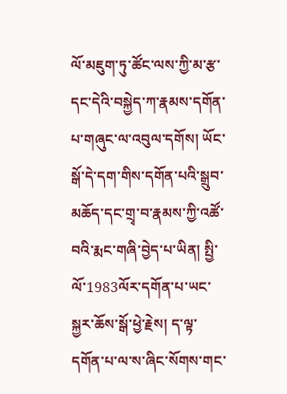ལོ་མཇུག་ཏུ་ཚོང་ལས་ཀྱི་མ་རྩ་དང་དེའི་བསྐྱེད་ཀ་རྣམས་དགོན་པ་གཞུང་ལ་འབུལ་དགོས། ཡོང་སྒོ་དེ་དག་གིས་དགོན་པའི་སྒྲུབ་མཆོད་དང་གྲྭ་བ་རྣམས་ཀྱི་འཚོ་བའི་རྨང་གཞི་བྱེད་པ་ཡིན། སྤྱི་ལོ་1983ལོར་དགོན་པ་ཡང་སྐྱར་ཆོས་སྒོ་ཕྱེ་རྗེས། ད་ལྟ་དགོན་པ་ལ་ས་ཞིང་སོགས་གང་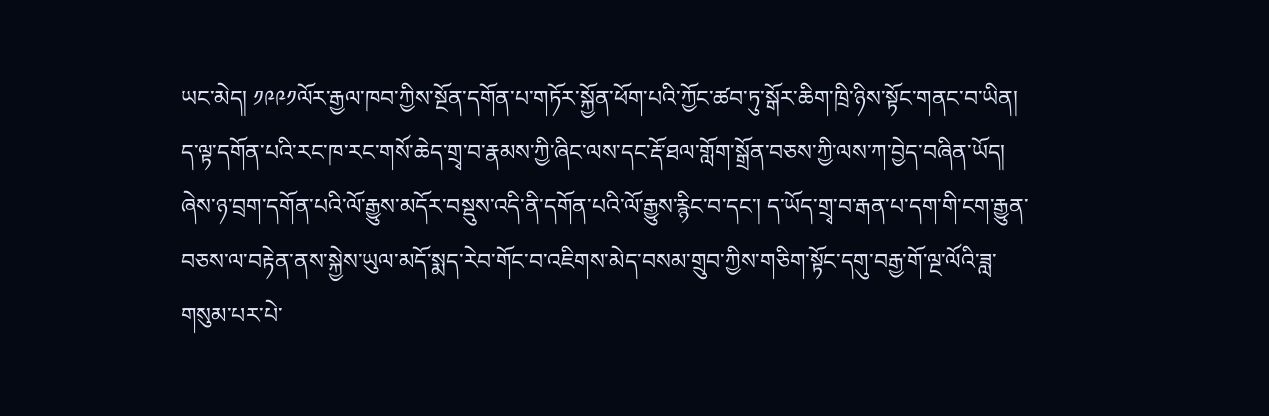ཡང་མེད། ༡༩༩༡ལོར་རྒྱལ་ཁབ་ཀྱིས་སྔོན་དགོན་པ་གཏོར་སྐྱོན་ཕོག་པའི་ཀྱོང་ཚབ་ཏུ་སྒོར་ཆིག་ཁྲི་ཉིས་སྟོང་གནང་བ་ཡིན། ད་ལྟ་དགོན་པའི་རང་ཁ་རང་གསོ་ཆེད་གྲྭ་བ་རྣམས་ཀྱི་ཞིང་ལས་དང་རྡོ་ཐལ་གློག་སྒྲོན་བཅས་ཀྱི་ལས་ཀ་བྱེད་བཞིན་ཡོད། ཞེས་ཉ་བྲག་དགོན་པའི་ལོ་རྒྱུས་མདོར་བསྡུས་འདི་ནི་དགོན་པའི་ལོ་རྒྱུས་རྙིང་བ་དང་། ད་ཡོད་གྲྭ་བ་རྒན་པ་དག་གི་ངག་རྒྱུན་བཅས་ལ་བརྟེན་ནས་སྐྱེས་ཡུལ་མདོ་སྨད་རེབ་གོང་བ་འཇིགས་མེད་བསམ་གྲུབ་ཀྱིས་གཅིག་སྟོང་དགུ་བརྒྱ་གོ་ལྔ་ལོའི་ཟླ་གསུམ་པར་པེ་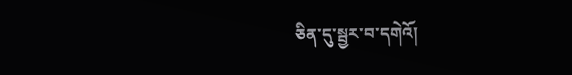ཅིན་དུ་སྦྱར་བ་དགེའོ།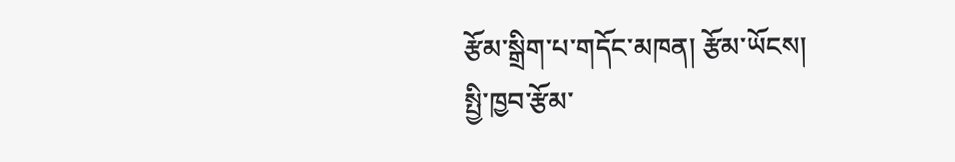རྩོམ་སྒྲིག་པ་གདོང་མཁན། རྩོམ་ཡོངས།
སྤྱི་ཁྱབ་རྩོམ་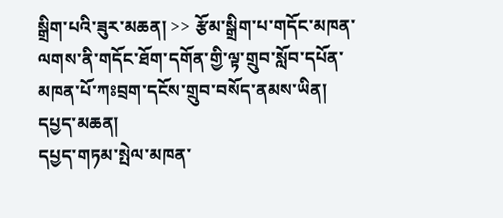སྒྲིག་པའི་ཟུར་མཆན། >> རྩོམ་སྒྲིག་པ་གདོང་མཁན་ལགས་ནི་གདོང་ཐོག་དགོན་གྱི་ལྟ་གྲུབ་སློབ་དཔོན་མཁན་པོ་ཀཿབྲག་དངོས་གྲུབ་བསོད་ནམས་ཡིན།
དཔྱད་མཆན།
དཔྱད་གཏམ་སྤེལ་མཁན་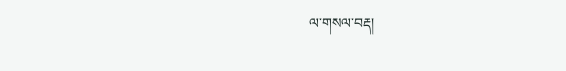ལ་གསལ་བརྡ།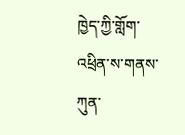ཁྱེད་ཀྱི་གློག་འཕྲིན་ས་གནས་ཀུན་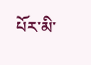པོར་མི་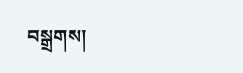བསྒྲགས།